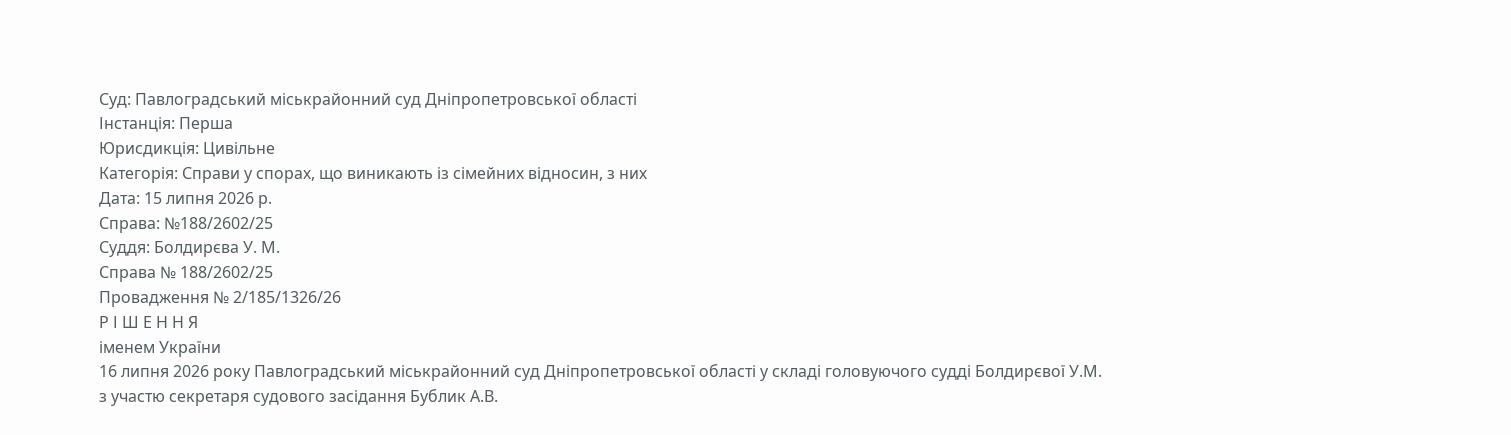Суд: Павлоградський міськрайонний суд Дніпропетровської області
Інстанція: Перша
Юрисдикція: Цивільне
Категорія: Справи у спорах, що виникають із сімейних відносин, з них
Дата: 15 липня 2026 р.
Справа: №188/2602/25
Суддя: Болдирєва У. М.
Справа № 188/2602/25
Провадження № 2/185/1326/26
Р І Ш Е Н Н Я
іменем України
16 липня 2026 року Павлоградський міськрайонний суд Дніпропетровської області у складі головуючого судді Болдирєвої У.М.
з участю секретаря судового засідання Бублик А.В.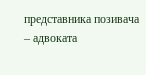представника позивача – адвоката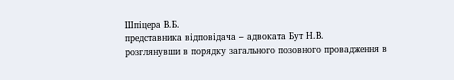Шпіцера В.Б.
представника відповідача – адвоката Бут Н.В.
розглянувши в порядку загального позовного провадження в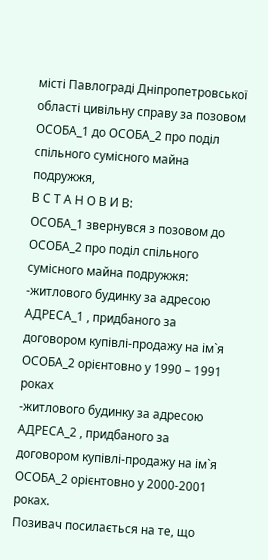місті Павлограді Дніпропетровської області цивільну справу за позовом ОСОБА_1 до ОСОБА_2 про поділ спільного сумісного майна подружжя,
В С Т А Н О В И В:
ОСОБА_1 звернувся з позовом до ОСОБА_2 про поділ спільного сумісного майна подружжя:
-житлового будинку за адресою АДРЕСА_1 , придбаного за договором купівлі-продажу на ім`я ОСОБА_2 орієнтовно у 1990 – 1991 роках
-житлового будинку за адресою АДРЕСА_2 , придбаного за договором купівлі-продажу на ім`я ОСОБА_2 орієнтовно у 2000-2001 роках.
Позивач посилається на те, що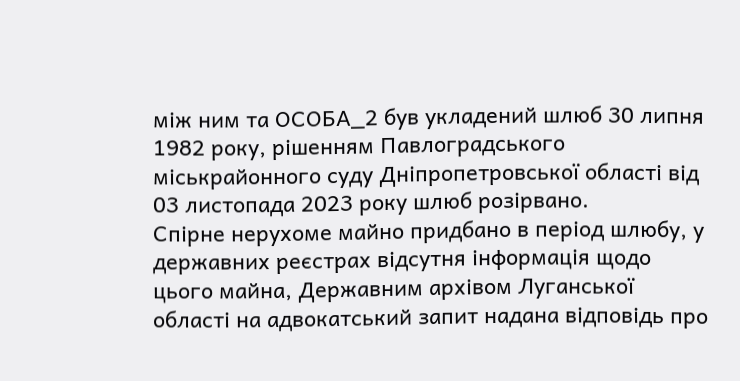між ним та ОСОБА_2 був укладений шлюб 30 липня 1982 року, рішенням Павлоградського міськрайонного суду Дніпропетровської області від 03 листопада 2023 року шлюб розірвано.
Спірне нерухоме майно придбано в період шлюбу, у державних реєстрах відсутня інформація щодо цього майна, Державним архівом Луганської області на адвокатський запит надана відповідь про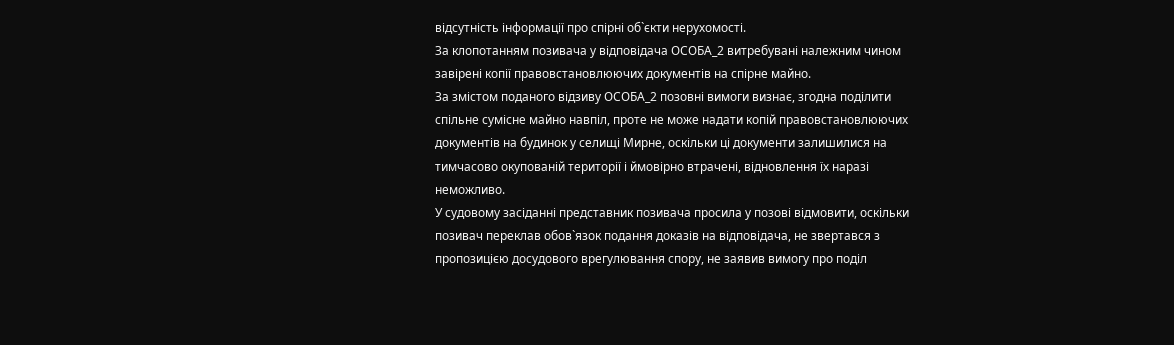відсутність інформації про спірні об`єкти нерухомості.
За клопотанням позивача у відповідача ОСОБА_2 витребувані належним чином завірені копії правовстановлюючих документів на спірне майно.
За змістом поданого відзиву ОСОБА_2 позовні вимоги визнає, згодна поділити спільне сумісне майно навпіл, проте не може надати копій правовстановлюючих документів на будинок у селищі Мирне, оскільки ці документи залишилися на тимчасово окупованій території і ймовірно втрачені, відновлення їх наразі неможливо.
У судовому засіданні представник позивача просила у позові відмовити, оскільки позивач переклав обов`язок подання доказів на відповідача, не звертався з пропозицією досудового врегулювання спору, не заявив вимогу про поділ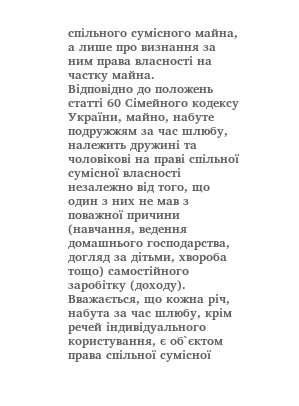спільного сумісного майна, а лише про визнання за ним права власності на частку майна.
Відповідно до положень статті 60 Сімейного кодексу України, майно, набуте подружжям за час шлюбу, належить дружині та чоловікові на праві спільної сумісної власності незалежно від того, що один з них не мав з поважної причини (навчання, ведення домашнього господарства, догляд за дітьми, хвороба тощо) самостійного заробітку (доходу). Вважається, що кожна річ, набута за час шлюбу, крім речей індивідуального користування, є об`єктом права спільної сумісної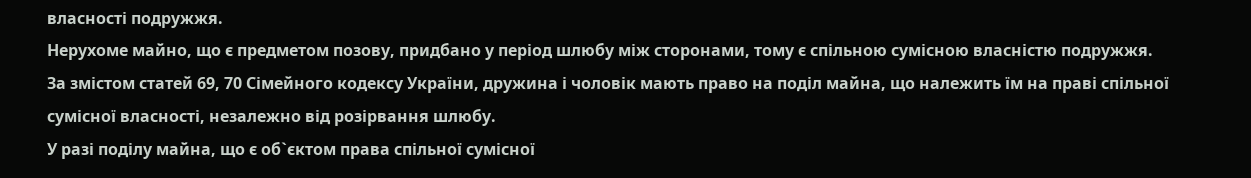власності подружжя.
Нерухоме майно, що є предметом позову, придбано у період шлюбу між сторонами, тому є спільною сумісною власністю подружжя.
За змістом статей 69, 70 Сімейного кодексу України, дружина і чоловік мають право на поділ майна, що належить їм на праві спільної сумісної власності, незалежно від розірвання шлюбу.
У разі поділу майна, що є об`єктом права спільної сумісної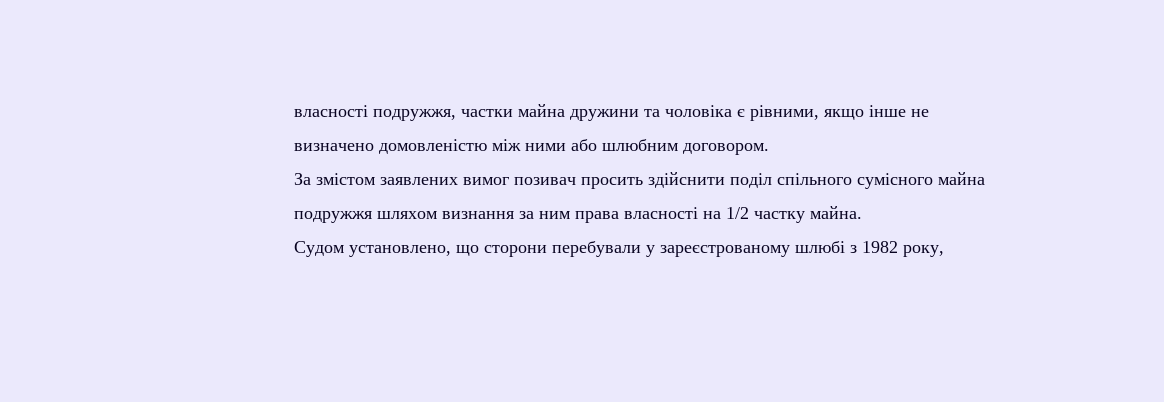власності подружжя, частки майна дружини та чоловіка є рівними, якщо інше не визначено домовленістю між ними або шлюбним договором.
За змістом заявлених вимог позивач просить здійснити поділ спільного сумісного майна подружжя шляхом визнання за ним права власності на 1/2 частку майна.
Судом установлено, що сторони перебували у зареєстрованому шлюбі з 1982 року,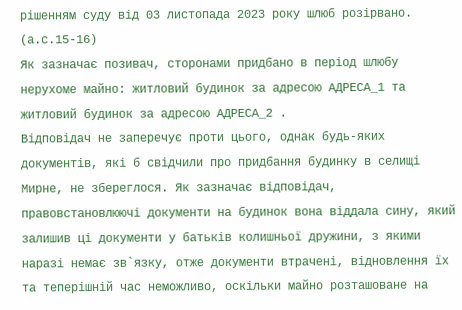рішенням суду від 03 листопада 2023 року шлюб розірвано. (а.с.15-16)
Як зазначає позивач, сторонами придбано в період шлюбу нерухоме майно: житловий будинок за адресою АДРЕСА_1 та
житловий будинок за адресою АДРЕСА_2 .
Відповідач не заперечує проти цього, однак будь-яких документів, які б свідчили про придбання будинку в селищі Мирне, не збереглося. Як зазначає відповідач, правовстановлюючі документи на будинок вона віддала сину, який залишив ці документи у батьків колишньої дружини, з якими наразі немає зв`язку, отже документи втрачені, відновлення їх та теперішній час неможливо, оскільки майно розташоване на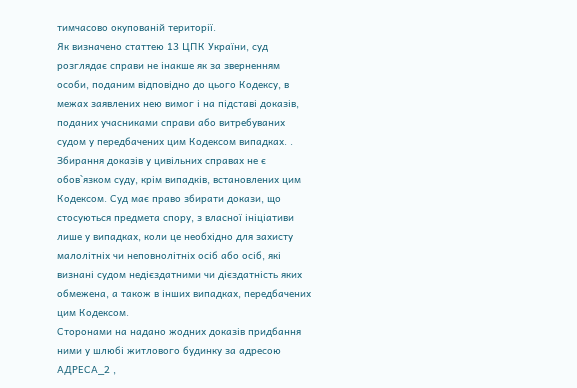тимчасово окупованій території.
Як визначено статтею 13 ЦПК України, суд розглядає справи не інакше як за зверненням особи, поданим відповідно до цього Кодексу, в межах заявлених нею вимог і на підставі доказів, поданих учасниками справи або витребуваних судом у передбачених цим Кодексом випадках. . Збирання доказів у цивільних справах не є обов`язком суду, крім випадків, встановлених цим Кодексом. Суд має право збирати докази, що стосуються предмета спору, з власної ініціативи лише у випадках, коли це необхідно для захисту малолітніх чи неповнолітніх осіб або осіб, які визнані судом недієздатними чи дієздатність яких обмежена, а також в інших випадках, передбачених цим Кодексом.
Сторонами на надано жодних доказів придбання ними у шлюбі житлового будинку за адресою АДРЕСА_2 ,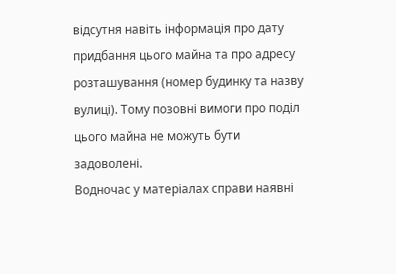відсутня навіть інформація про дату придбання цього майна та про адресу розташування (номер будинку та назву вулиці). Тому позовні вимоги про поділ цього майна не можуть бути задоволені.
Водночас у матеріалах справи наявні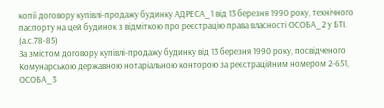копії договору купівлі-продажу будинку АДРЕСА_1 від 13 березня 1990 року, технічного паспорту на цей будинок з відміткою про реєстрацію права власності ОСОБА_2 у БТІ. (а.с.78-85)
За змістом договору купівлі-продажу будинку від 13 березня 1990 року, посвідченого Комунарською державною нотаріальною конторою за реєстраційним номером 2-651, ОСОБА_3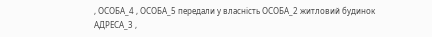, ОСОБА_4 , ОСОБА_5 передали у власність ОСОБА_2 житловий будинок АДРЕСА_3 ,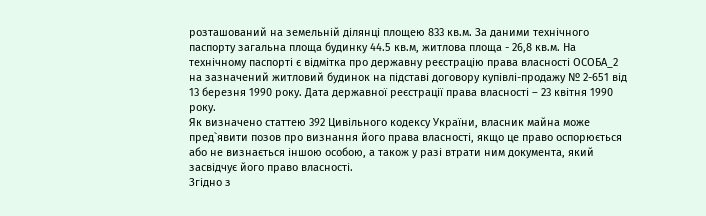розташований на земельній ділянці площею 833 кв.м. За даними технічного паспорту загальна площа будинку 44.5 кв.м, житлова площа - 26,8 кв.м. На технічному паспорті є відмітка про державну реєстрацію права власності ОСОБА_2 на зазначений житловий будинок на підставі договору купівлі-продажу № 2-651 від 13 березня 1990 року. Дата державної реєстрації права власності – 23 квітня 1990 року.
Як визначено статтею 392 Цивільного кодексу України, власник майна може пред`явити позов про визнання його права власності, якщо це право оспорюється або не визнається іншою особою, а також у разі втрати ним документа, який засвідчує його право власності.
Згідно з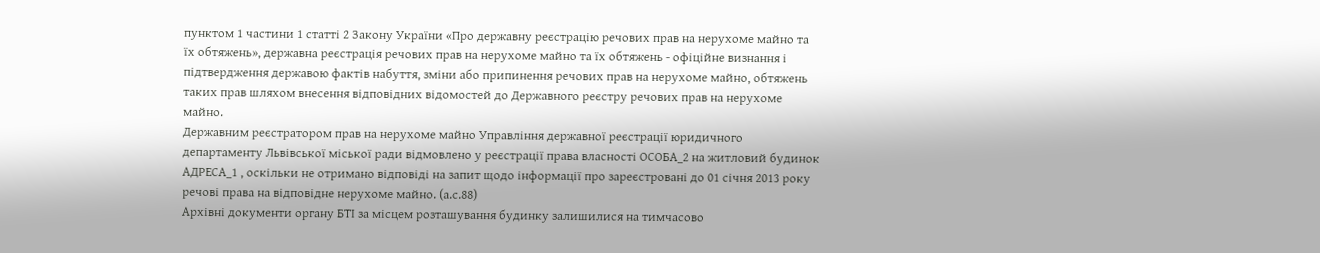пунктом 1 частини 1 статті 2 Закону України «Про державну реєстрацію речових прав на нерухоме майно та їх обтяжень», державна реєстрація речових прав на нерухоме майно та їх обтяжень - офіційне визнання і підтвердження державою фактів набуття, зміни або припинення речових прав на нерухоме майно, обтяжень таких прав шляхом внесення відповідних відомостей до Державного реєстру речових прав на нерухоме майно.
Державним реєстратором прав на нерухоме майно Управління державної реєстрації юридичного департаменту Львівської міської ради відмовлено у реєстрації права власності ОСОБА_2 на житловий будинок АДРЕСА_1 , оскільки не отримано відповіді на запит щодо інформації про зареєстровані до 01 січня 2013 року речові права на відповідне нерухоме майно. (а.с.88)
Архівні документи органу БТІ за місцем розташування будинку залишилися на тимчасово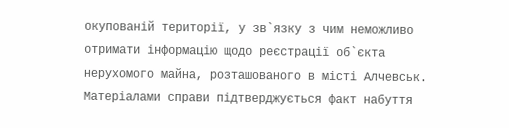окупованій території, у зв`язку з чим неможливо отримати інформацію щодо реєстрації об`єкта нерухомого майна, розташованого в місті Алчевськ.
Матеріалами справи підтверджується факт набуття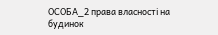ОСОБА_2 права власності на будинок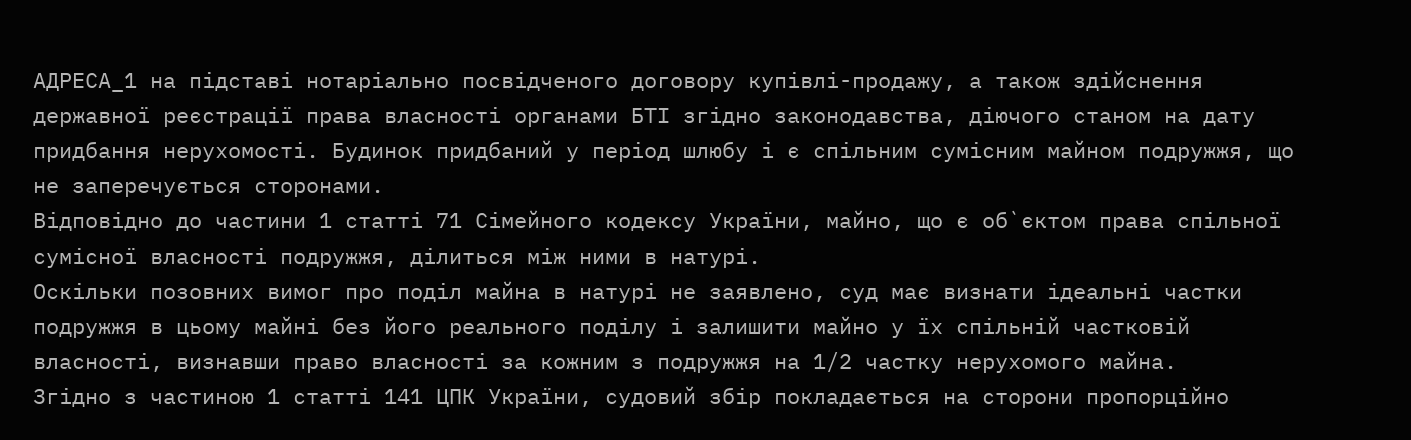АДРЕСА_1 на підставі нотаріально посвідченого договору купівлі-продажу, а також здійснення державної реєстрації права власності органами БТІ згідно законодавства, діючого станом на дату придбання нерухомості. Будинок придбаний у період шлюбу і є спільним сумісним майном подружжя, що не заперечується сторонами.
Відповідно до частини 1 статті 71 Сімейного кодексу України, майно, що є об`єктом права спільної сумісної власності подружжя, ділиться між ними в натурі.
Оскільки позовних вимог про поділ майна в натурі не заявлено, суд має визнати ідеальні частки подружжя в цьому майні без його реального поділу і залишити майно у їх спільній частковій власності, визнавши право власності за кожним з подружжя на 1/2 частку нерухомого майна.
Згідно з частиною 1 статті 141 ЦПК України, судовий збір покладається на сторони пропорційно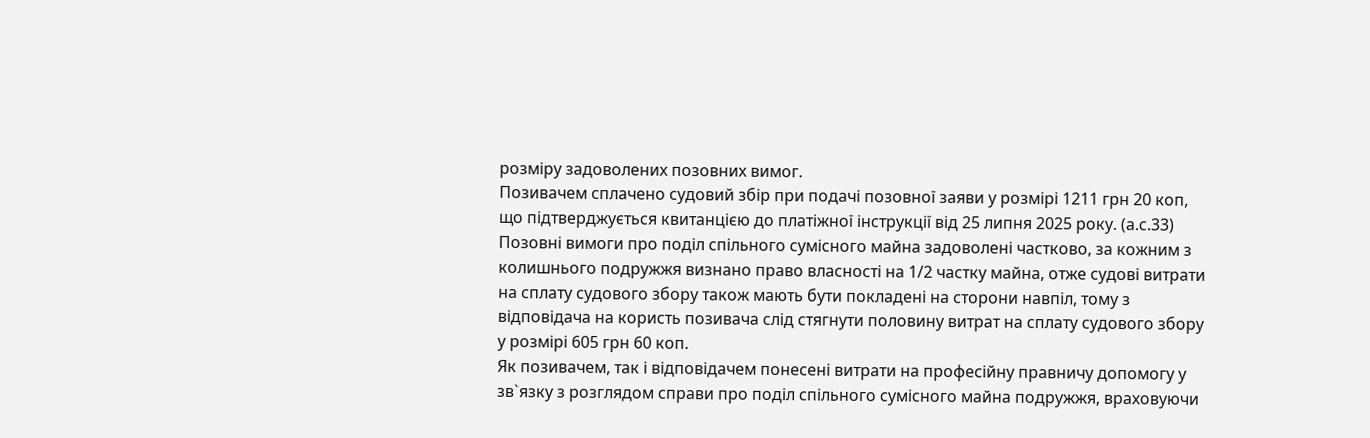розміру задоволених позовних вимог.
Позивачем сплачено судовий збір при подачі позовної заяви у розмірі 1211 грн 20 коп, що підтверджується квитанцією до платіжної інструкції від 25 липня 2025 року. (а.с.33)
Позовні вимоги про поділ спільного сумісного майна задоволені частково, за кожним з колишнього подружжя визнано право власності на 1/2 частку майна, отже судові витрати на сплату судового збору також мають бути покладені на сторони навпіл, тому з відповідача на користь позивача слід стягнути половину витрат на сплату судового збору у розмірі 605 грн 60 коп.
Як позивачем, так і відповідачем понесені витрати на професійну правничу допомогу у зв`язку з розглядом справи про поділ спільного сумісного майна подружжя, враховуючи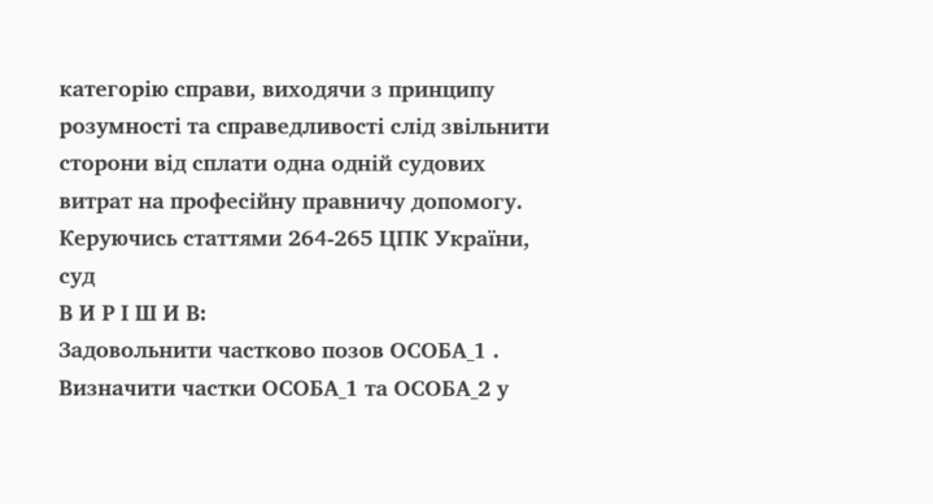категорію справи, виходячи з принципу розумності та справедливості слід звільнити сторони від сплати одна одній судових витрат на професійну правничу допомогу.
Керуючись статтями 264-265 ЦПК України, суд
В И Р І Ш И В:
Задовольнити частково позов ОСОБА_1 .
Визначити частки ОСОБА_1 та ОСОБА_2 у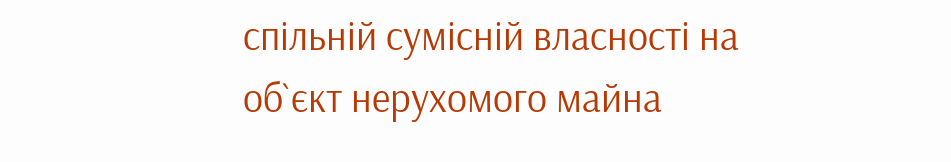спільній сумісній власності на об`єкт нерухомого майна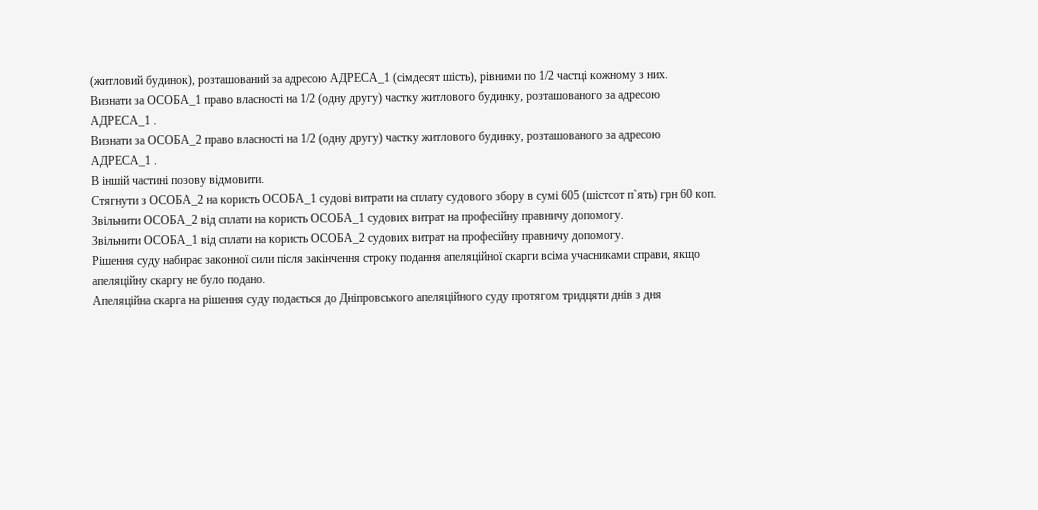(житловий будинок), розташований за адресою АДРЕСА_1 (сімдесят шість), рівними по 1/2 частці кожному з них.
Визнати за ОСОБА_1 право власності на 1/2 (одну другу) частку житлового будинку, розташованого за адресою АДРЕСА_1 .
Визнати за ОСОБА_2 право власності на 1/2 (одну другу) частку житлового будинку, розташованого за адресою АДРЕСА_1 .
В іншій частині позову відмовити.
Стягнути з ОСОБА_2 на користь ОСОБА_1 судові витрати на сплату судового збору в сумі 605 (шістсот п`ять) грн 60 коп.
Звільнити ОСОБА_2 від сплати на користь ОСОБА_1 судових витрат на професійну правничу допомогу.
Звільнити ОСОБА_1 від сплати на користь ОСОБА_2 судових витрат на професійну правничу допомогу.
Рішення суду набирає законної сили після закінчення строку подання апеляційної скарги всіма учасниками справи, якщо апеляційну скаргу не було подано.
Апеляційна скарга на рішення суду подається до Дніпровського апеляційного суду протягом тридцяти днів з дня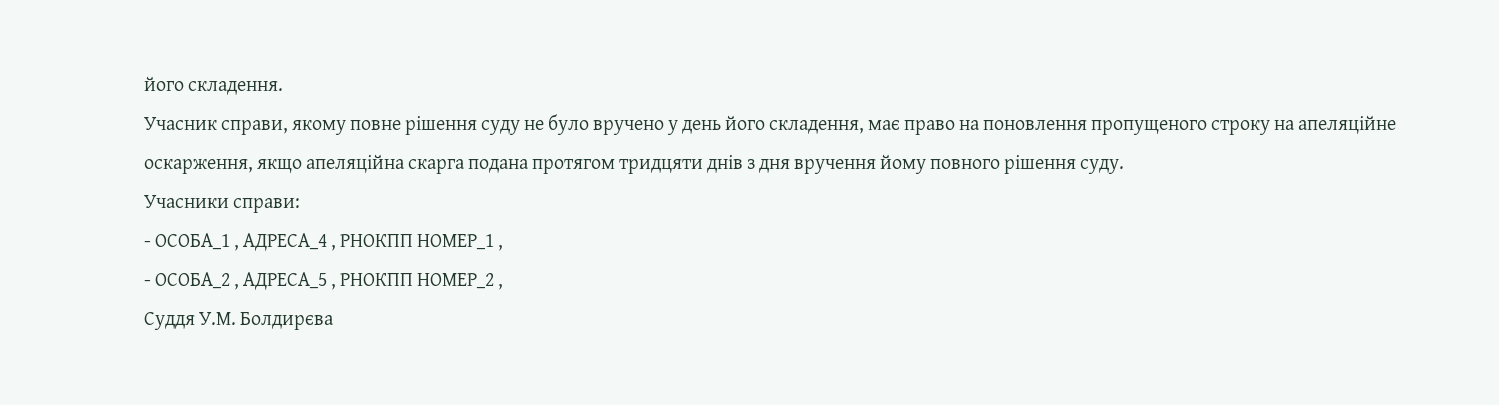його складення.
Учасник справи, якому повне рішення суду не було вручено у день його складення, має право на поновлення пропущеного строку на апеляційне оскарження, якщо апеляційна скарга подана протягом тридцяти днів з дня вручення йому повного рішення суду.
Учасники справи:
- ОСОБА_1 , АДРЕСА_4 , РНОКПП НОМЕР_1 ,
- ОСОБА_2 , АДРЕСА_5 , РНОКПП НОМЕР_2 ,
Суддя У.М. Болдирєва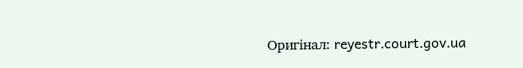Оригінал: reyestr.court.gov.ua